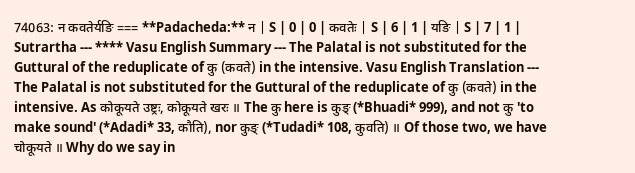74063: न कवतेर्यङि === **Padacheda:** न | S | 0 | 0 | कवतेः | S | 6 | 1 | यङि | S | 7 | 1 | Sutrartha --- **** Vasu English Summary --- The Palatal is not substituted for the Guttural of the reduplicate of कु (कवते) in the intensive. Vasu English Translation --- The Palatal is not substituted for the Guttural of the reduplicate of कु (कवते) in the intensive. As कोकूयते उष्ट्रः, कोकूयते खरः ॥ The कु here is कुङ् (*Bhuadi* 999), and not कु 'to make sound' (*Adadi* 33, कौति), nor कुङ् (*Tudadi* 108, कुवति) ॥ Of those two, we have चोकूयते ॥ Why do we say in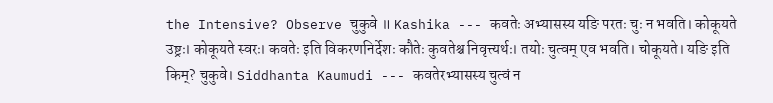the Intensive? Observe चुकुवे ॥ Kashika --- कवतेः अभ्यासस्य यङि परतः चुः न भवति। कोकूयते उष्ट्रः। कोकूयते स्वरः। कवतेः इति विकरणनिर्देशः कौतेः कुवतेश्च निवृत्त्यर्थः। तयोः चुत्वम् एव भवति। चोकूयते। यङि इति किम्? चुकुवे। Siddhanta Kaumudi --- कवतेरभ्यासस्य चुत्वं न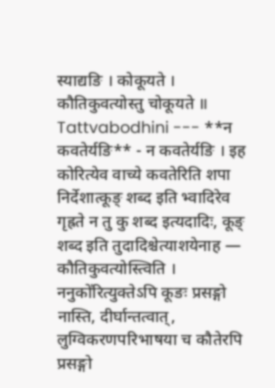स्याद्यङि । कोकूयते । कौतिकुवत्योस्तु चोकूयते ॥ Tattvabodhini --- **न कवतेर्यङि** - न कवतेर्यङि । इह कोरित्येव वाच्ये कवतेरिति शपा निर्देशात्कूङ् शब्द इति भ्वादिरेव गृह्रते न तु कु शब्द इत्यदादिः, कूङ् शब्द इति तुदादिश्चेत्याशयेनाह — कौतिकुवत्योस्त्विति । ननुको॑रित्युक्तेऽपि कूङः प्रसङ्गो नास्ति, दीर्घान्तत्वात्, लुग्विकरणपरिभाषया च कौतेरपि प्रसङ्गो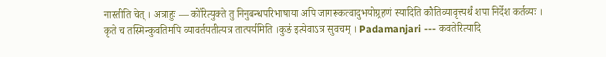नास्तीति चेत् । अत्राहुः — को॑रित्युक्ते तु निनुबन्धपरिभाषाया अपि जागरूकत्वादुभयोग्र्रहणं स्यादिति कौतिव्यावृत्त्यर्थं शपा निर्देश कर्तव्यः । कृते च तस्मिन्कुवतिमपि व्यावर्तयतीत्यत्र तात्पर्यमिति ।कुङ॑ इत्येवाऽत्र सुवचम् । Padamanjari --- कवतेरित्यादि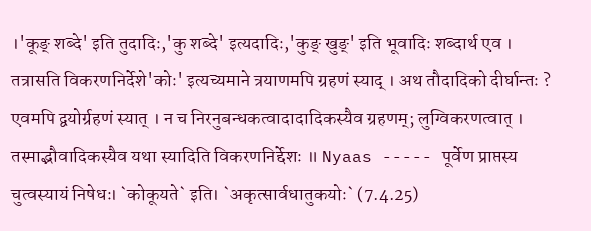।'कूङ् शब्दे' इति तुदादिः,'कु शब्दे' इत्यदादिः,'कुङ् खुङ्' इति भूवादिः शब्दार्थ एव । तत्रासति विकरणनिर्देशे'कोः' इत्यच्यमाने त्रयाणमपि ग्रहणं स्याद् । अथ तौदादिको दीर्घान्तः ? एवमपि द्वयोर्ग्रहणं स्यात् । न च निरनुबन्धकत्वादादादिकस्यैव ग्रहणम्; लुग्विकरणत्वात् । तस्माद्भौवादिकस्यैव यथा स्यादिति विकरणनिर्द्देशः ॥ Nyaas ----- पूर्वेण प्राप्तस्य चुत्वस्यायं निषेधः। `कोकूयते` इति। `अकृत्सार्वधातुकयोः` (7.4.25)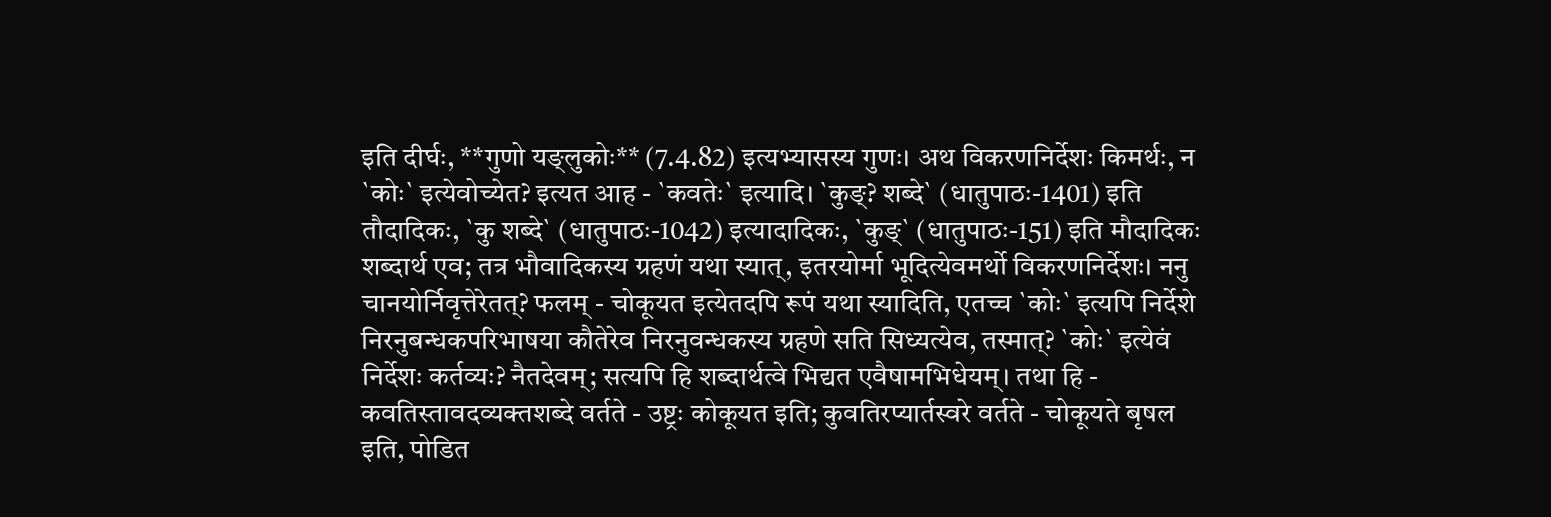इति दीर्घः, **गुणो यङ्लुकोः** (7.4.82) इत्यभ्यासस्य गुणः। अथ विकरणनिर्देशः किमर्थः, न `कोः` इत्येवोच्येत? इत्यत आह - `कवतेः` इत्यादि। `कुङ्? शब्दे` (धातुपाठः-1401) इति तौदादिकः, `कु शब्दे` (धातुपाठः-1042) इत्यादादिकः, `कुङ्` (धातुपाठः-151) इति मौदादिकः शब्दार्थ एव; तत्र भौवादिकस्य ग्रहणं यथा स्यात्, इतरयोर्मा भूदित्येवमर्थो विकरणनिर्देशः। ननु चानयोर्निवृत्तेरेतत्? फलम् - चोकूयत इत्येतदपि रूपं यथा स्यादिति, एतच्च `कोः` इत्यपि निर्देशे निरनुबन्धकपरिभाषया कौतेरेव निरनुवन्धकस्य ग्रहणे सति सिध्यत्येव, तस्मात्? `कोः` इत्येवं निर्देशः कर्तव्यः? नैतदेवम्; सत्यपि हि शब्दार्थत्वे भिद्यत एवैषामभिधेयम्। तथा हि - कवतिस्तावदव्यक्तशब्दे वर्तते - उष्ट्रः कोकूयत इति; कुवतिरप्यार्तस्वरे वर्तते - चोकूयते बृषल इति, पोडित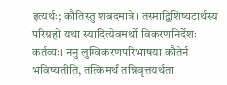इत्यर्थः; कौतिस्तु शबदमात्रे। तस्माद्विशिष्यटार्थस्य परिग्रहो यथा स्यादित्येवमर्थो विकरणनिर्देशः कर्तव्यः। ननु लुग्विकरणपरिभाषया कौतेर्न भविष्यतीति, तत्किमर्थं तन्निवृत्तयर्थता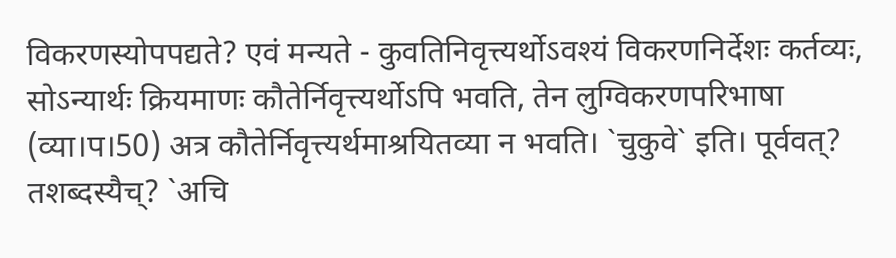विकरणस्योपपद्यते? एवं मन्यते - कुवतिनिवृत्त्यर्थोऽवश्यं विकरणनिर्देशः कर्तव्यः, सोऽन्यार्थः क्रियमाणः कौतेर्निवृत्त्यर्थोऽपि भवति, तेन लुग्विकरणपरिभाषा (व्या।प।50) अत्र कौतेर्निवृत्त्यर्थमाश्रयितव्या न भवति। `चुकुवे` इति। पूर्ववत्? तशब्दस्यैच्? `अचि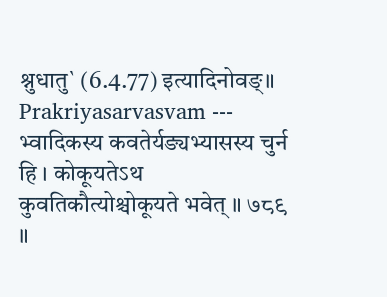श्नुधातु` (6.4.77) इत्यादिनोवङ्॥ Prakriyasarvasvam --- भ्वादिकस्य कवतेर्यङ्यभ्यासस्य चुर्न हि । कोकूयतेऽथ कुवतिकौत्योश्चोकूयते भवेत् ॥ ७८९ ॥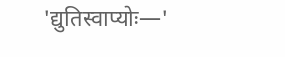'द्युतिस्वाप्योः—'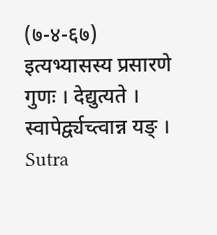(७-४-६७) इत्यभ्यासस्य प्रसारणे गुणः । देद्युत्यते । स्वापेर्द्व्यच्त्वान्न यङ् । Sutra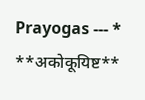Prayogas --- * **अकोकूयिष्ट**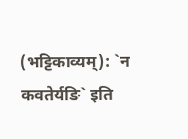(भट्टिकाव्यम्): `न कवतेर्यङि` इति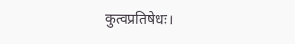कुत्वप्रतिषेधः।